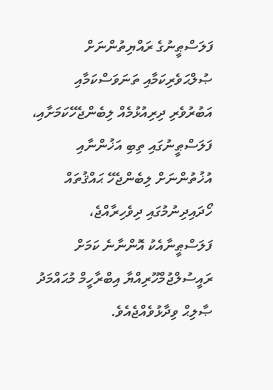ފަލަސްޠީނުގެ ރައްޔިތުންނަށް ޞުލްޙަވެރިކަމާއި ތަނަވަސްކަމާއި އަބުރުވެރި ދިރިއުޅުމެއް ލިބެންޖެހޭކަމަށާއި، ފަލަސްޠީނުގައި ތިބި އަޚުންނާއި އުޚުތުންނަށް ލިބެންޖެހޭ ޙައްޤުތައް ހޯދައިދިނުމުގައި ދިވެހިރާއްޖެ، ފަލަސްޠީނާއެކު އޮންނާނެ ކަމަށް ރައީސުލްޖުމްހޫރިއްޔާ އިބްރާހީމް މުޙައްމަދު ޞާލިޙް ވިދާޅުވެއްޖެއެވެ.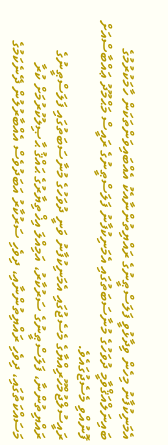އެމަނިކުފާނު މިހެން ވިދާޅުވީ ފަލަސްޠީނުގެ ރައްޔިތުންނާއެކު އެއްބައިވަންތަކަން ހާމަކުރުމުގެ ބައިނަލްއަޤްވާމީ ދުވަހުގެ މުނާސަބަތުގައި އެމަނިކުފާނު ފަލަސްޠީނުގެ ރައީސް މަޙްމޫދު ޢައްބާސްއަށް ފޮނުއްވި މެސެޖުގައެވެ.
ރައީސުލްޖުމްހޫރިއްޔާގެ މެސެޖުގައި އެމަނިކުފާނު ވަނީ ދުވަހުގެ މުނާސަބަތުގައި ފަލަސްޠީނުގެ ރައްޔިތުންނާ، ފަލަސްޠީނުގެ ސަރުކާރު، އަމިއްލަ އިޚްތިޔާރުގެ ޙައްޤު ޙާޞިލުކުރުމަށް ކުރާ މަސައްކަތުގައި، ދިވެހި ރައްޔިތުންނާއި، ދިވެހި ސަރުކާރު އަބަދުވެސް އެއްބާރުލުން ދޭނެކަމުގެ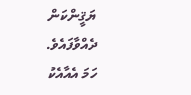ޔަޤީންކަން ދެއްވާފައެވެ.
ހަމަ އެއާއެކު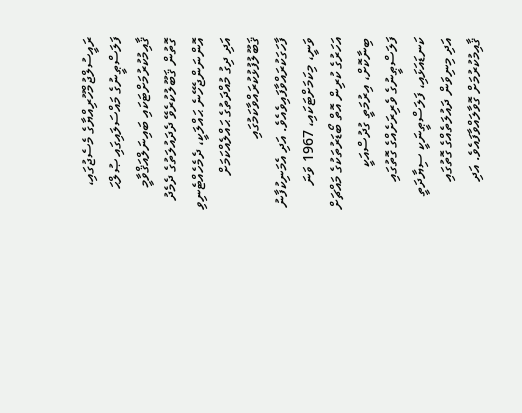ރައީސުލްޖުމްހޫރިއްޔާގެ މެސެޖުގައި، ފަލަސްޠީނުގެ މައްސަލައިގައި ޞުލްޙަ ޤާއިމުކުރުމަށްޓަކައި ބައިނަލްއަޤްވާމީ ގޮތުން ޤަބޫލުކުރެވޭ ދެދައުލަތުގެ ދެމެދު އޮންނަންޖެހޭނެ ޙައްލަކީ، ދެމެހެއްޓެނިވި އަދި ދިގު މުއްދަތުގެ ޙައްލެއްކަމަށް ޤަބޫލުފުޅުކުރައްވާކަމުގައި ފާހަގަކުރައްވާފައިވެއެވެ. އަދި އެމަނިކުފާނު ވަނީ، މިކަމަށްޓަކައި، 1967 ވަނަ އަހަރުގެ ކުރިން އޮތް ބޯޑަރުތަކުގެ މައްޗަށް ބިނާކޮށް، އިރުމަތީ ގުދުސްއަކީ ފަލަސްޠީނުގެ ވެރިރަށެއްގެ ގޮތުގައި ކަނޑައަޅައި، ފަލަސްޠީނަކީ ސިޔާދަތީ އަދި މިނިވަން ދައުލަތެއްގެ ގޮތުގައި ޤާއިމުކުރުމަށް ގޮވާލައްވާފައެވެ. އަދި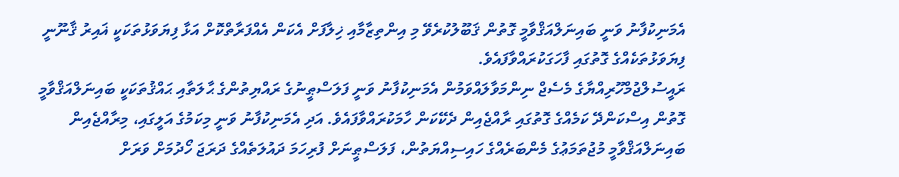އެމަނިކުފާނު ވަނީ ބައިނަލްއަޤްވާމީ ގޮތުން ޤަބޫލުކުރެވޭ މި އިންތިޒާމާއި ޚިލާފަށް އެކަން އެއްފަރާތްކޮށް އަޅާ ފިޔަވަޅުތަކަކީ ޣައިރު ޤާނޫނީ ފިޔަވަޅުތަކެއްގެ ގޮތުގައި ފާހަގަކުރައްވާފައެވެ.
ރައީސުލްޖުމްހޫރިއްޔާގެ މެސެޖް ނިންމަވާލައްވަމުން އެމަނިކުފާނު ވަނީ ފަލަސްޠީނުގެ ރައްޔިތުންގެ ޙާލަތާއި ޙައްޤުތަކަކީ ބައިނަލްއަޤްވާމީ ގޮތުން އިސްކަންދޭ ކަމެއްގެ ގޮތުގައި ރާއްޖެއިން ދެކޭކަން ހާމަކުރައްވާފައެވެ. އަދި އެމަނިކުފާނު ވަނީ މިކަމުގެ އަލީގައި، މިރާއްޖެއިން ބައިނަލްއަޤްވާމީ މުޖުތަމަޢުގެ މެންބަރެއްގެ ހައިސިއްޔަތުން، ފަލަސްޠީނަށް ފުރިހަމަ ދައުލަތެއްގެ ދަރަޖަ ހޯދުމަށް ވަރަށް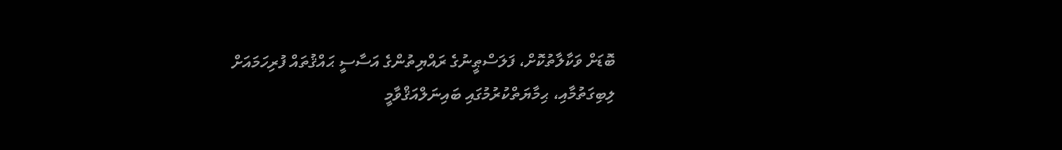ބޮޑަށް ވަކާލާތުކޮށް، ފަލަސްޠީނުގެ ރައްޔިތުންގެ އަސާސީ ޙައްޤުތައް ފުރިހަމައަށް ލިބިގަތުމާއި، ޙިމާޔަތްކުރުމުގައި ބައިނަލްއަޤްވާމީ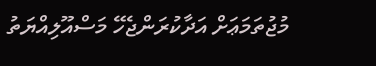މުޖުތަމަޢަށް އަދާކުރަންޖެހޭ މަސްއޫލިއްޔަތު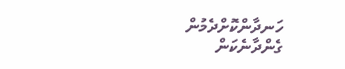ހަނދާންކޮށްދެމުން ގެންދާނެކަން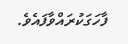ފާހަގަކުރައްވާފައެވެ.